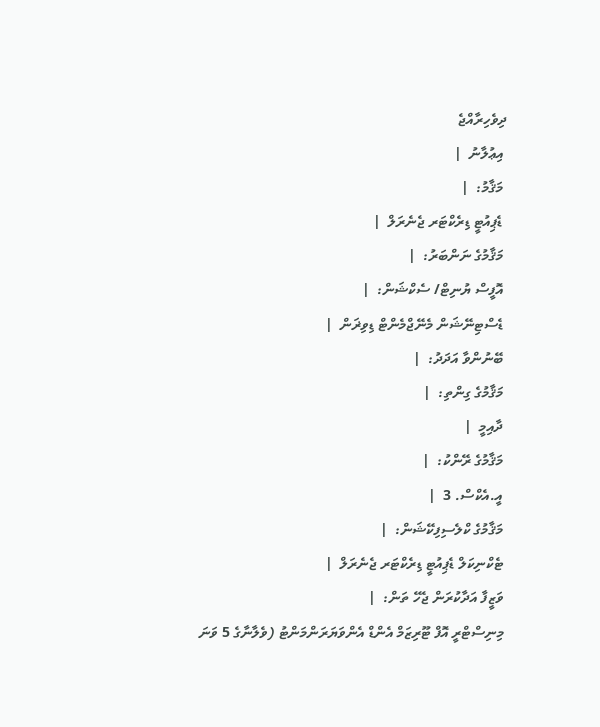ދިވެހިރާއްޖެ
 އިޢުލާނު  |
 މަޤާމު:  |
 ޑެޕިއުޓީ ޑިރެކްޓަރ ޖެނެރަލް  |
 މަޤާމުގެ ނަންބަރު:  |
 އޮފީސް ޔުނިޓް/ ސެކްޝަން:  |
 ޑެސްޓިނޭޝަން މެނޭޖްމެންޓް ޑިވިޜަން  |
 ބޭނުންވާ އަދަދު:  |
 މަޤާމުގެ ގިންތި:  |
 ދާއިމީ  |
 މަޤާމުގެ ރޭންކު:  |
 އީ.އެކްސް. 3  |
 މަޤާމުގެ ކްލެސިފިކޭޝަން:  |
 ޓެކްނިކަލް ޑެޕިއުޓީ ޑިރެކްޓަރ ޖެނެރަލް  |
 ވަޒީފާ އަދާކުރަން ޖެހޭ ތަން:  |
 މިނިސްޓްރީ އޮފް ޓޫރިޒަމް އެންޑް އެންވަޔަރަންމަންޓު (ވެލާނާގެ 5 ވަނަ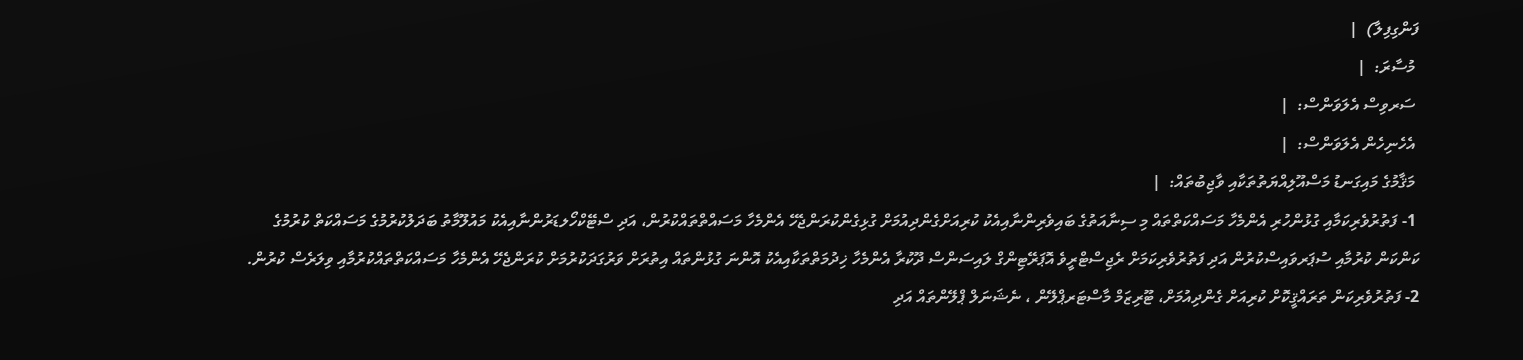ފަންގިފިލާ)  |
 މުސާރަ:  |
 ސަރވިސް އެލަވަންސް:  |
 އެހެނިހެން އެލަވަންސް:  |
 މަޤާމުގެ މައިގަނޑު މަސްއޫލިއްޔަތުތަކާއި ވާޖިބުތައް:  |
 1- ފަތުރުވެރިކަމާއި ގުޅުންހުރި އެންމެހާ މަސައްކަތްތައް މި ސިނާއަތުގެ ބައިވެރިންނާއިއެކު ކުރިއަށްގެންދިއުމަށް ގުޅިގެންކުރަންޖެހޭ އެންމެހާ މަސައްތްތައްކުރުން، އަދި ސްޓޭކްހޯލޑަރުންނާއިއެކު މައުލޫމާތު ބަދަލުކުރުމުގެ މަސައްކަތް ކުރުމުގެ ކަންކަން ކުރުމާއި ސުޕަރވައިސްކުރުން އަދި ފަތުރުވެރިކަމަށް ރެޖިސްޓްރީވެ އޮޕަރޭޓިންގް ލައިސަންސް ދޫކުރާ އެންމެހާ ޚިދުމަތްތަކާއިއެކު އޮންނަ ގުޅުންތައް އިތުރަށް ވަރުގަދަކުރުމަށް ކުރަންޖެހޭ އެންމެހާ މަސައްކަތްތައްކުރުމާއި ވިލަރެސް ކުރުން. 2- ފަތުރުވެރިކަން ތަރައްޤީކޮށް ކުރިއަށް ގެންދިއުމަށް، ޓޫރިޒަމް މާސްޓަރޕްލޭން ، ނެޝަނަލް ޕްލޭންތައް އަދި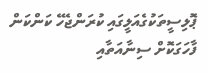ޕޮލިސީތަކުގެއަލީގައި ކުރަންޖެހޭ ކަންކަން ފާހަގަކޮށް ސިނާއަތާއި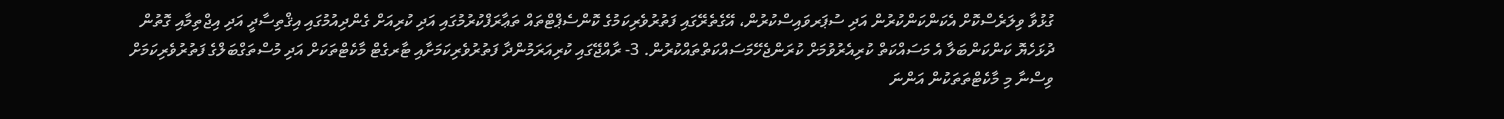ގުޅުވާ ވިލަރެސްކޮށް އެކަންކަންކުރުން އަދި ސުޕަރވައިސްކުރުން، އޭގެތެރޭގައި ފަތުރުވެރިކަމުގެ ކޮންސެޕްޓްތައް ތަޢާރަފްކުރުމުގައި އަދި ކުރިއަށް ގެންދިއުމުގައި އިޤްތިސާދީ އަދި އިޖްތިމާއި ގޮތުން ދުޅަހެޔޮ ކަންކަންބަލާ އެ މަސައްކަތް ކުރިއެރުވުމަށް ކުރަންޖެހޭމަސައްކަތްތައްކުރުން. 3- ރާއްޖޭގައި ކުރިއަރަމުންދާ ފަތުރުވެރިކަމަށާއި ޓާރގެޓް މާކެޓްތަކަށް އަދި މުސްތަގްބަލްގެ ފަތުރުވެރިކަމަށް ވިސްނާ މި މާކެޓްތަތަކުން އަންނަ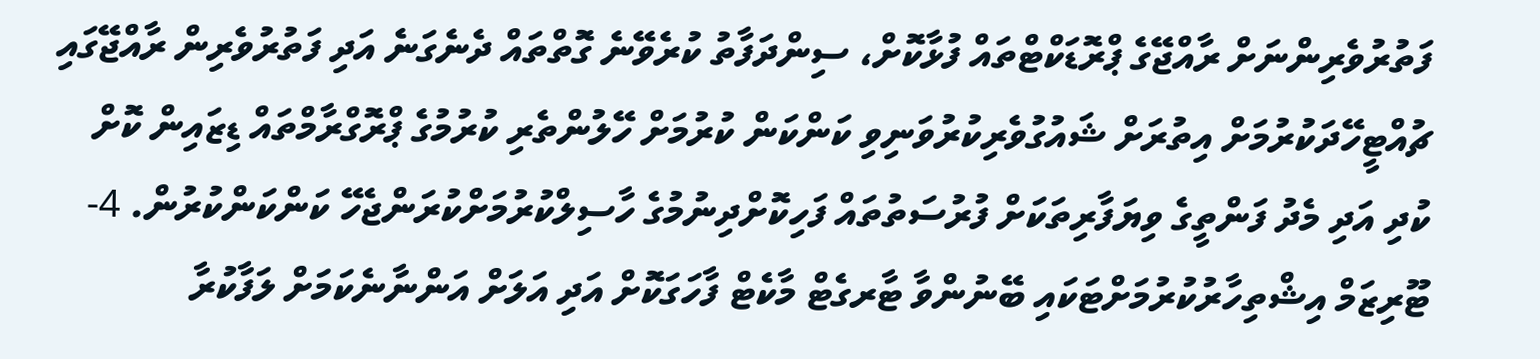ފަތުރުވެރިންނަށް ރާއްޖޭގެ ޕްރޮޑަކްޓްތައް ފުޅާކޮށް، ސިންދަފާތު ކުރެވޭނެ ގޮތްތައް ދެނެގަނެ އަދި ފަތުރުވެރިން ރާއްޖޭގައި ޗުއްޓީހޭދަކުރުމަށް އިތުރަށް ޝައުގުވެރިކުރުވަނިވި ކަންކަން ކުރުމަށް ހޭލުންތެރި ކުރުމުގެ ޕްރޮގްރާމްތައް ޑިޒައިން ކޮށް ކުދި އަދި މެދު ފަންތީގެ ވިޔަފާރިތަކަށް ފުރުސަތުތައް ފަހިކޮށްދިނުމުގެ ހާސިލްކުރުމަށްކުރަންޖެހޭ ކަންކަންކުރުން. 4- ޓޫރިޒަމް އިޝްތިހާރުކުރުމަށްޓަކައި ބޭނުންވާ ޓާރގެޓް މާކެޓް ފާހަގަކޮށް އަދި އަލަށް އަންނާނެކަމަށް ލަފާކުރާ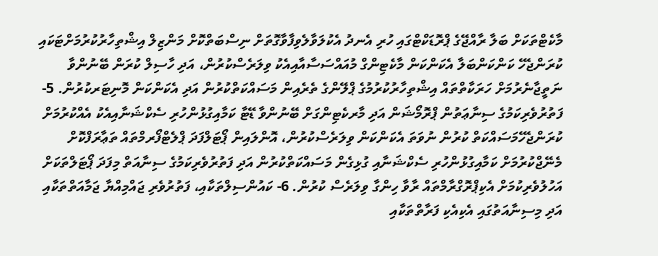މާކެޓްތަކަށް ބަލާ ރާއްޖޭގެ ޕްރޮޑަކްޓްގައި ހުރި އެނދު އެކުލަވާލެވިފާވާގޮތަށް ނިސްބަތްކޮށް މަންޒިލް އިޝްތިހާރުކުރުމަށްޓަކައި ކުރަންޖެހޭ ކަންކަންބަލާ އެކަންކަން މާކެޓިންގް މުއައްސަސާއާއިއެކު ވިލަރެސްކުރުން، އަދި ހާސިލް ކުރަން ބޭނުންވާ ނަތީޖާނެރުމަށް ހަރަކާތްތައް އިޝްތިހާރުކުރުމުގެ ޕްލޭންގެ ތެރެއިން މަސައްކަތްކުރުން އަދި އެކަންކަން މޮނިޓަރކުރުން. 5- ފަތުރުވެރިކަމުގެ ސިނާޢަތުން ޕްރޮމޯޝަން އަދި މާރކެޓިންގަށް ބޭނުންވާ ޑޭޓާ ކަމާއިގުޅުންހުރި ސެކްޝަނާއިއެކު އެއްކުރުމަށް ކުރަންޖެހޭމަސައްކަތް ކުރުން ނުވަތަ އެކަންކަން ވިލަރެސްކުރުން، އޮންލައިން ޕޯޓަލްފަދަ ޕްލެޓްފޯރމްތައް ތަޢާރަފްކޮށް މެނޭޖްކުރުމަށް ކަމާއިގުޅުންހުރި ސެކްޝަނާއި ގުޅިގެން މަސައްކަތްކުރުން އަދި ފަތުރުވެރިކަމުގެ ސިނާއަތް މިފަދަ ޕޯޓަލްތަކަށް އަހުލުވެރިކުމަށް އެކިޕްރޮގްރާމްތައް ރާވާ ހިންގާ ވިލަރެސް ކުރުން. 6- ކައުންސިލްތަކާއި، ފަތުރުވެރި ޖައްމިއްޔާ ޖަމާއަތްތަކާއި އަދި މިސިނާއަތުގައި އެކިއެކި ފަރާތްތަކާއި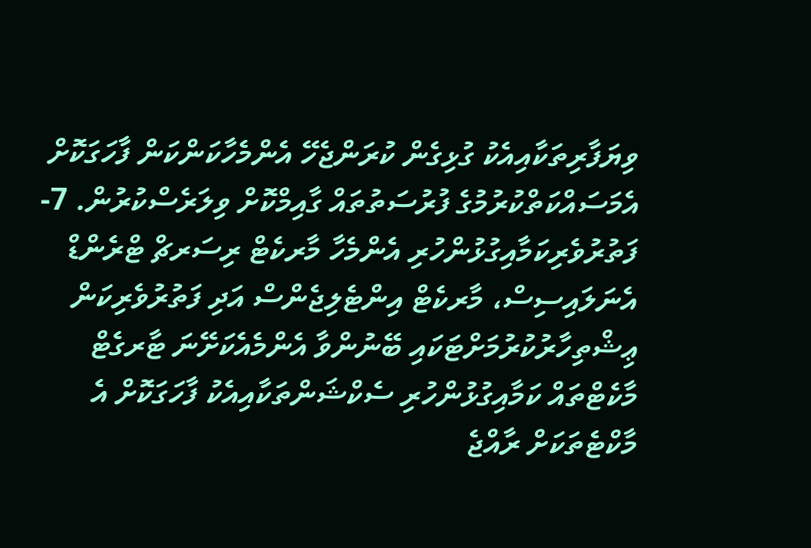ވިޔަފާރިތަކާއިއެކު ގުޅިގެން ކުރަންޖެހޭ އެންމެހާކަންކަން ފާހަގަކޮށް އެމަސައްކަތްކުރުމުގެ ފުރުސަތުތައް ގާއިމްކޮށް ވިލަރެސްކުރުން. 7- ފަތުރުވެރިކަމާއިގުޅުންހުރި އެންމެހާ މާރކެޓް ރިސަރޗް ޓްރެންޑް އެނަލައިސިސް، މާރކެޓް އިންޓެލިޖެންސް އަދި ފަތުރުވެރިކަން ޢިޝްތިހާރުކުރުމަށްޓަކައި ބޭނުންވާ އެންމެއެކަށޭނަ ޓާރގެޓް މާކެޓްތައް ކަމާއިގުޅުންހުރި ސެކްޝަންތަކާއިއެކު ފާހަގަކޮށް އެ މާކްޓެތަކަށް ރާއްޖެ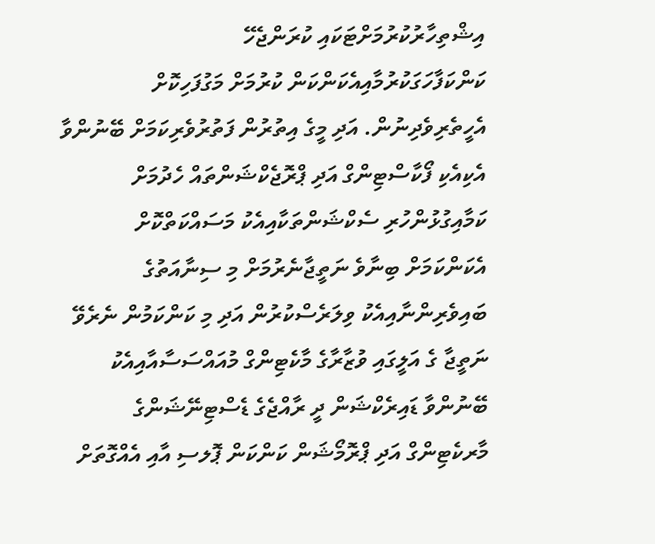އިޝްތިހާރުކުރުމަށްޓަކައި ކުރަންޖެހޭ ކަންކަފާހަގަކުރުމާއިއެކަންކަން ކުރުމަށް މަގުފަހިކޮށް އެހީތެރިވެދިނުން. އަދި މީގެ އިތުރުން ފަތުރުވެރިކަމަށް ބޭނުންވާ އެކިއެކި ފޯކާސްޓިންގް އަދި ޕްރޮޖެކްޝަންތައް ހެދުމަށް ކަމާއިގުޅުންހުރި ސެކްޝަންތަކާއިއެކު މަސައްކަތްކޮށް އެކަންކަމަށް ބިނާވެ ނަތީޖާނެރުމަށް މި ސިނާއަތުގެ ބައިވެރިންނާއިއެކު ވިލަރެސްކުރުން އަދި މި ކަންކަމުން ނެރެވޭ ނަތީޖާ ގެ އަލީގައި ވުޒާރާގެ މާކެޓިންގް މުއައްސަސާއާއިއެކު ބޭނުންވާ ޑައިރެކްޝަން ދީ ރާއްޖެގެ ޑެސްޓިނޭޝަންގެ މާރކެޓިންގް އަދި ޕްރޮމޯޝަން ކަންކަން ޕޮލސި އާއި އެއްގޮތަށް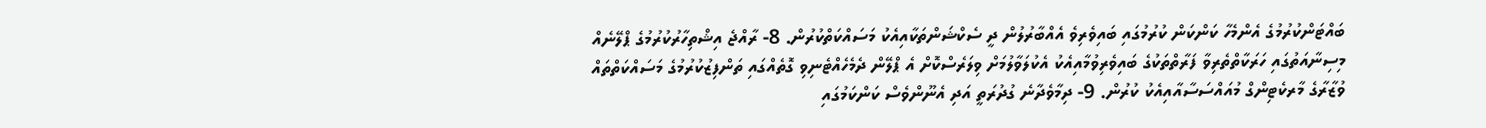ބައްޓަންކުރުމުގެ އެންމެހާ ކަންކަން ކުރުމުގައި ބައިވެރިވެ އެއްބާރުލުން ދީ ސެކްޝަންތަކާއިއެކު މަސައްކަތްކުރުން. 8- ރާއްޖެ އިޝްތިހާރުކުރުމުގެ ޕްލޭނެއް މިސިނާއަތުގައި ހަރަކާތްތެރިވާ ފަރާތްތަކުގެ ބައިވެރިވުމާއިއެކު އެކުލަވާލުމަށް ވިލަރެސްކޮށް އެ ޕްލޭން ދެމެހެއްޓެނިވި ގޮތެއްގައި ތަންފިޒުކުރުމުގެ މަސައްކަތްތައް ވުޒާރާގެ މާރކެޓިންގް މުއައްސަސާއާއިއެކު ކުރުން. 9- ދިމާވެދާނެ ގުދުރަތީ އަދި އެނޫންވެސް ކަންކަމުގައި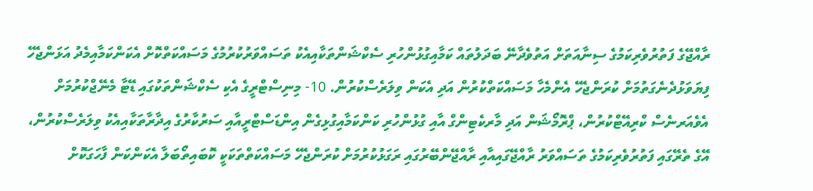ރާއްޖޭގެ ފަތުރުވެރިކަމުގެ ސިނާއަތަށް އަތުވެދާނޭ ބަދަލުތައް ކަމާއިގުޅުންހުރި ސެކްޝަންތަކާއިއެކު ތަސައްވަރުކުރުމުގެ މަސައްކަތްކޮށް އެކަންކަމާއިމެދު އަޅަންޖެހޭ ފިޔަވަޅުދެނެގަތުމަށް ކުރަންޖެހޭ އެންމެހާ މަސައްކަތްކުރުން އަދި އެކަން ވިލަރެސްކުރުން. 10- މިނިސްޓްރީގެ އެކި ސެކްޝަންތަކުގައި ޑޭޓާ މެނޭޖްކުރުމަށް އެވެއަރނެސް ކްރިއޭޓްކުރުން، ޕްރޮމޯޝަން އަދި މާރކެޓިންގް އާއި ގުޅުންހުރި ކަންކަމާއިގުޅިގެން އިންޑަސްޓްރީއާއި ސަރުކާރުގެ އިދާރާތަކާއިއެކު ވިލަރެސްކުރުން، އޭގެ ތެރޭގައި ފަތުރުވެރިކަމުގެ ތަސައްވަރު ރާއްޖޭގައިއާއި ރާއްޖޭންބޭރުގައި ރަގަޅުކުރުމަށް ކުރަންޖެހޭ މަސައްކަތްތަކަކީ ކޮބައިތޯބަލާ އެކަންކަން ފާހަގަކޮށް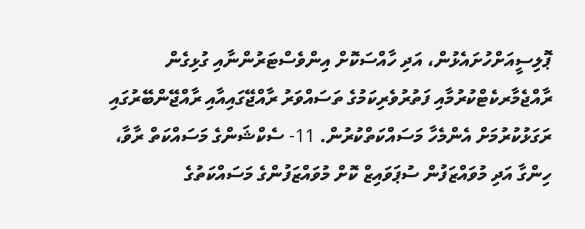ޕޮލިސީއަށްހުށައެޅުން، އަދި ހާއްސަކޮށް އިންވެސްޓަރުންނާއި ގުޅިގެން ރާއްޖެމާރކެޓްކުރުމާއި ފަތުރުވެރިކަމުގެ ތަސައްވަރު ރާއްޖޭގައިއާއި ރާއްޖޭންބޭރުގައި ރަގަޅުކުރުމަށް އެންމެހާ މަސައްކަތްކުރުން. 11- ސެކްޝަންގެ މަސައްކަތް ރާވާ، ހިންގާ އަދި މުވައްޒަފުން ސުޕަވައިޒް ކޮށް މުވައްޒަފުންގެ މަސައްކަތުގެ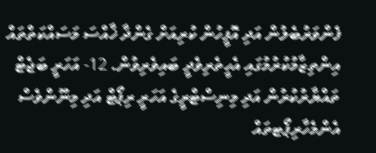ފެންވަރުބެލުން އަދި އޮފީހުން ކުރިއަށް ގެންދާ ޚާއްސަ މަސައްކަތްތައް އިންތިޒާމުކުރުމުގައި އެހީތެރިވެދީ ބައިވެރިވުން. 12- އަހަރީ ބަޖެޓް ތައްޔާރުކުރުން އަދި މިނިސްޓްރީގެ އަހަރީ ރިޕޯޓް އަދި މިނޫންވެސް އެންމެހާރިޕޯޓތައް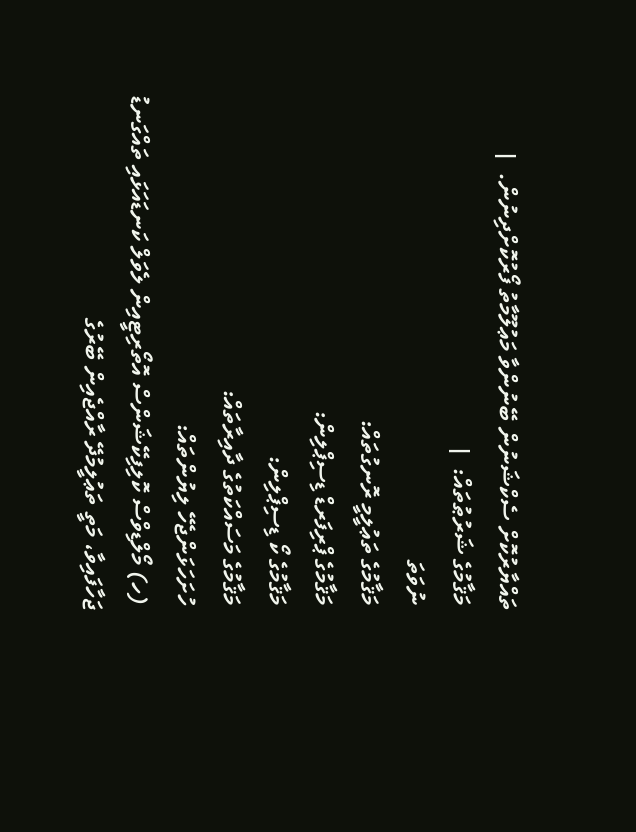ތައްޔާރުކޮށް ސެކްޝަނުން ބޭނުންވާ މަޢުލޫމާތު ފޯރުކޮށްދިނުން.  |
 މަޤާމުގެ ޝަރުޠުތައް:  |
 ނުވަތަ
 މަޤާމުގެ ތަޢުލީމީ ރޮނގުތައް:
 މަޤާމުގެ ޕްރިފަރޑް ޑިސިޕްލިން:
 މަޤާމުގެ ކޯ ޑިސިޕްލިން:
 މަޤާމުގެ މަސައްކަތުގެ ދާއިރާތައް:
 ހުށަހަޅަންޖެހޭ ލިޔުންތައް:
 (ހ) މޯލްޑިވްސް ކޮލިފިކޭޝަންސް އޮތޯރިޓީއިން ލެވަލް ކަނޑައަޅައި ތައްގަނޑު ޖަހާފައިވާ، މަތީ ތަޢުލީމުދޭ ރާއްޖެއިން ބޭރުގެ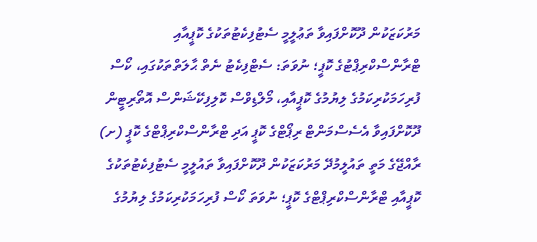މަރުކަޒަކުން ދޫކޮށްފައިވާ ތަޢުލީމީ ސެޓުފިކެޓުތަކުގެ ކޮޕީއާއި ޓްރާންސްކްރިޕްޓުގެ ކޮޕީ؛ ނުވަތަ: ސެޓްފިކެޓު ނެތް ޙާލަތްތަކުގައި، ކޯސް ފުރިހަމަކުރިކަމުގެ ލިޔުމުގެ ކޮޕީއާއި، މޯލްޑިވްސް ކޮލިފިކޭޝަންސް އޮތޯރިޓީން ދޫކޮށްފައިވާ އެސެސްމަންޓް ރިޕޯޓްގެ ކޮޕީ އަދި ޓްރާންސްކްރިޕްޓްގެ ކޮޕީ (ށ) ރާއްޖޭގެ މަތީ ތައުލީމުދޭ މަރުކަޒަކުން ދޫކޮށްފައިވާ ތައުލީމީ ސެޓުފިކެޓުތަކުގެ ކޮޕީއާއި ޓްރާންސްކްރިޕްޓްގެ ކޮޕީ؛ ނުވަތަ ކޯސް ފުރިހަމަކުރިކަމުގެ ލިޔުމުގެ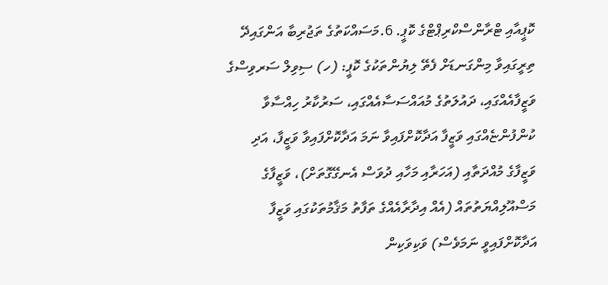ކޮޕީއާއި ޓްރާންސްކްރިޕްޓްގެ ކޮޕީ. 6.މަސައްކަތުގެ ތަޖުރިބާ އަންގައިދޭ ތިރީގައިވާ މިންގަނޑަށް ފެތޭ ލިޔުންތަކުގެ ކޮޕީ: (ހ) ސިވިލް ސަރވިސްގެ ވަޒީފާއެއްގައި، ދައުލަތުގެ މުއައްސަސާއެއްގައި، ސަރުކާރު ހިއްސާވާ ކުންފުންޏެއްގައި ވަޒީފާ އަދާކޮށްފައިވާ ނަމަ އަދާކޮށްފައިވާ ވަޒީފާ، އަދި ވަޒީފާގެ މުއްދަތާއި (އަހަރާއި މަހާއި ދުވަސް އެނގޭގޮތަށް)، ވަޒީފާގެ މަސްއޫލިއްޔަތުތައް (އެއް އިދާރާއެއްގެ ތަފާތު މަޤާމުތަކުގައި ވަޒީފާ އަދާކޮށްފައިވީ ނަމަވެސް) ވަކިވަކިން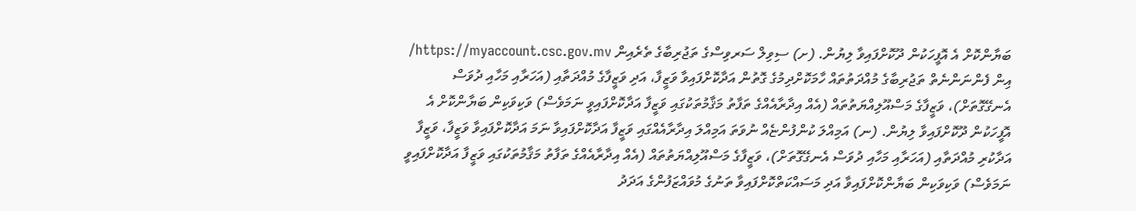ބަޔާންކޮށް އެ އޮފީހަކުން ދޫކޮށްފައިވާ ލިޔުން. (ށ) ސިވިލް ސަރވިސްގެ ތަޖުރިބާގެ ތެރެއިން https://myaccount.csc.gov.mv/ އިން ފެންނަންނެތް ތަޖުރިބާގެ މުއްދަތުތައް ހާމަކޮށްދިމުގެ ގޮތުން އަދާކޮށްފައިވާ ވަޒީފާ، އަދި ވަޒީފާގެ މުއްދަތާއި (އަހަރާއި މަހާއި ދުވަސް އެނގޭގޮތަށް)، ވަޒީފާގެ މަސްއޫލިއްޔަތުތައް (އެއް އިދާރާއެއްގެ ތަފާތު މަޤާމުތަކުގައި ވަޒީފާ އަދާކޮށްފައިވީ ނަމަވެސް) ވަކިވަކިން ބަޔާންކޮށް އެ އޮފީހަކުން ދޫކޮށްފައިވާ ލިޔުން. (ނ) އަމިއްލަ ކުންފުންޏެއް ނުވަތަ އަމިއްލަ އިދާރާއެއްގައި ވަޒީފާ އަދާކޮށްފައިވާ ނަމަ އަދާކޮށްފައިވާ ވަޒީފާ، ވަޒީފާ އަދާކުރި މުއްދަތާއި (އަހަރާއި މަހާއި ދުވަސް އެނގޭގޮތަށް)، ވަޒީފާގެ މަސްއޫލިއްޔަތުތައް (އެއް އިދާރާއެއްގެ ތަފާތު މަޤާމުތަކުގައި ވަޒީފާ އަދާކޮށްފައިވީ ނަމަވެސް) ވަކިވަކިން ބަޔާންކޮށްފައިވާ އަދި މަސައްކަތްކޮށްފައިވާ ތަނުގެ މުވައްޒަފުންގެ އަދަދު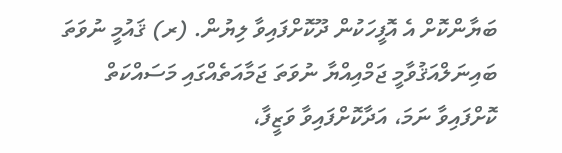ބަޔާންކޮށް އެ އޮފީހަކުން ދޫކޮށްފައިވާ ލިޔުން. (ރ) ޤައުމީ ނުވަތަ ބައިނަލްއަޤުވާމީ ޖަމްއިއްޔާ ނުވަތަ ޖަމާއަތެއްގައި މަސައްކަތް ކޮށްފައިވާ ނަމަ، އަދާކޮށްފައިވާ ވަޒީފާ،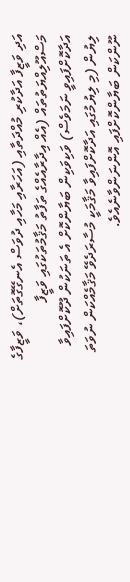އަދި ވަޒީފާ އަދާކުރި މުއްދަތާއި (އަހަރާއި މަހާއި ދުވަސް އެނގޭގޮތަށް)، ވަޒީފާގެ މަސްއޫލިއްޔަތުތައް (އެއް އިދާރާއެއްގެ ތަފާތު މަޤާމުތަކުގައި ވަޒީފާ އަދާކޮށްފައިވީ ނަމަވެސް) ވަކިވަކިން ބަޔާންކޮށް އެ ތަނަކުން ދޫކޮށްފައިވާ ލިޔުން (މި ލިޔުމުގައި އަދާކޮށްފައިވާ މަޤާމަކީ މުސާރަދެވޭ މަޤާމެއްކަން ނުވަތަ ނޫންކަން ބަޔާންކޮށްފައި އޮންނަންވާނެއެވެ.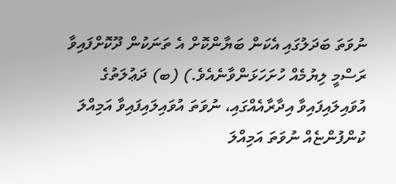ނުވަތަ ބަދަލުގައި އެކަން ބަޔާންކޮށް އެ ތަނަކުން ދޫކޮށްފައިވާ ރަސްމީ ލިޔުމެއް ހުށަހަޅަންވާނެއެވެ.) (ބ) ދަޢުލަތުގެ އުވައިލައިފައިވާ އިދާރާއެއްގައި، ނުވަތަ އުވައިލައިފައިވާ އަމިއްލަ ކުންފުންޏެއް ނުވަތަ އަމިއްލަ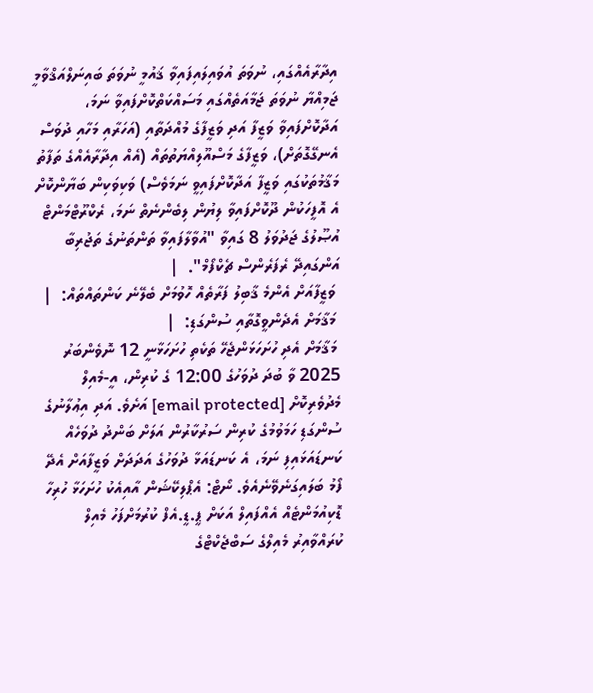އިދާރާއެއްގައި، ނުވަތަ އުވައިލައިފައިވާ ޤައުމީ ނުވަތަ ބައިނަލްއަޤްވާމީ ޖަމިއްޔާ ނުވަތަ ޖަމާއަތެއްގައި މަސައްކަތްކޮށްފައިވާ ނަމަ، އަދާކޮށްފައިވާ ވަޒީފާ އަދި ވަޒީފާގެ މުއްދަތާއި (އަހަރާއި މަހާއި ދުވަސް އެނގޭގޮތަށް)، ވަޒީފާގެ މަސްއޫލިއްޔަތުތައް (އެއް އިދާރާއެއްގެ ތަފާތު މަޤާމުތަކުގައި ވަޒީފާ އަދާކޮށްފައިވީ ނަމަވެސް) ވަކިވަކިން ބަޔާންކޮށް އެ އޮފީހަކުން ދޫކޮށްފައިވާ ލިޔުން ލިބެންނެތް ނަމަ، ރެކްރޫޓްމަންޓް އުޞޫލުގެ ޖަދުވަލު 8 ގައިވާ "އުވާލާފައިވާ ތަންތަނުގެ ތަޖުރިބާ އަންގައިދޭ ރެފަރެންސް ޗެކްފޯމް".  |
 ވަޒީފާއަށް އެންމެ ޤާބިލު ފަރާތެއް ހޮވުމަށް ބެލޭނެ ކަންތައްތައް:  |
 މަޤާމަށް އެދެންވީގޮތާއި ސުންގަޑި:  |
 މަޤާމަށް އެދި ހުށަހަޅަންޖެހޭ ތަކެތި ހުށަހަޅާނީ 12 ނޮވެންބަރު 2025 ވާ ބުދަ ދުވަހުގެ 12:00 ގެ ކުރިން، އީ-މެއިލް މެދުވެރިކޮށް [email protected] އަށެވެ. އަދި އިޢުލާނުގެ ސުންގަޑި ހަމަވުމުގެ ކުރިން ސަރުކާރުން އަލަށް ބަންދު ދުވަހެއް ކަނޑައަޅައިފި ނަމަ، އެ ކަނޑައަޅާ ދުވަހުގެ އަދަދަށް ވަޒީފާއަށް އެދޭ ފޯމު ބަލައިގަނެވޭނެއެވެ. ނޯޓް: އެޕްލިކޭޝަން އާއިއެކު ހުށަހަޅާ ހުރިހާ ޑޮކިއުމަންޓެއް އެއްފައިލް އަކަށް ޕީ.ޑީ.އެފް ކުރުމަށްފަހު މެއިލް ކުރައްވާއިރު މެއިލްގެ ސަބްޖެކްޓްގެ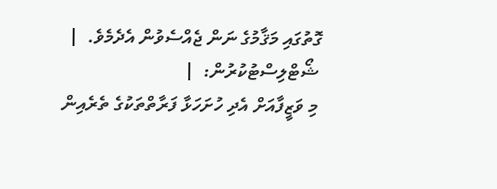ގޮތުގައި މަޤާމުގެ ނަން ޖެއްސެވުން އެދެމެވެ.  |
 ޝޯޓްލިސްޓުކުރުން:  |
 މި ވަޒީފާއަށް އެދި ހުށަހަޅާ ފަރާތްތަކުގެ ތެރެއިން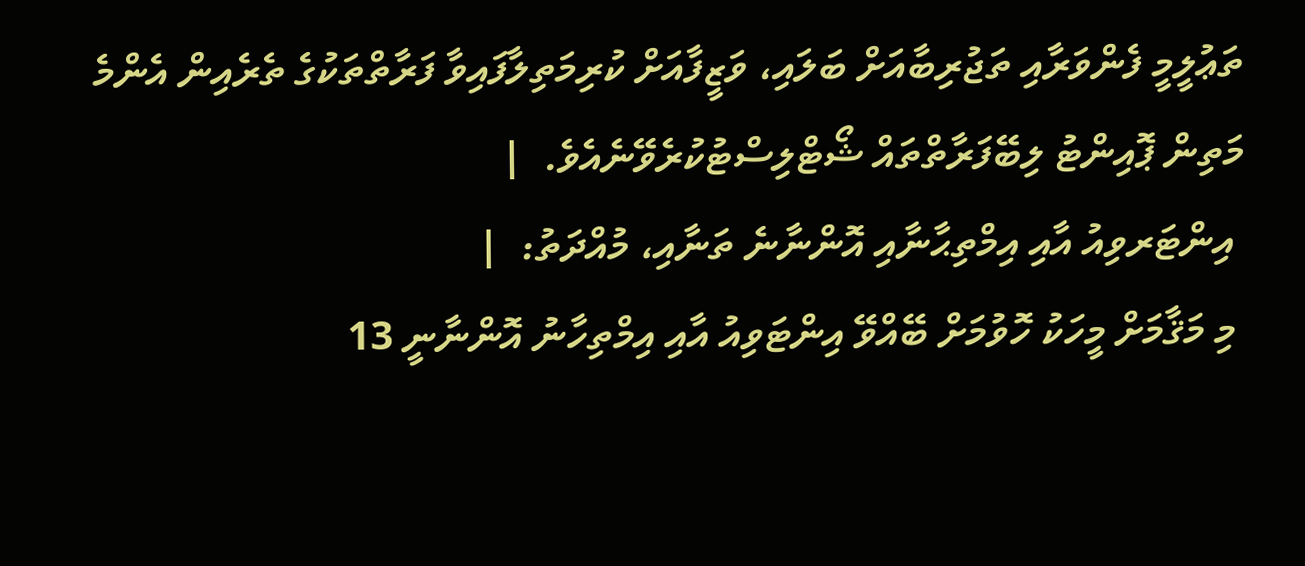ތަޢުލީމީ ފެންވަރާއި ތަޖުރިބާއަށް ބަލައި، ވަޒީފާއަށް ކުރިމަތިލާފައިވާ ފަރާތްތަކުގެ ތެރެއިން އެންމެ މަތިން ޕޮއިންޓު ލިބޭފަރާތްތައް ޝޯޓްލިސްޓުކުރެވޭނެއެވެ.  |
 އިންޓަރވިއު އާއި އިމްތިޙާނާއި އޮންނާނެ ތަނާއި، މުއްދަތު:  |
 މި މަޤާމަށް މީހަކު ހޮވުމަށް ބޭއްވޭ އިންޓަވިއު އާއި އިމްތިހާނު އޮންނާނީ 13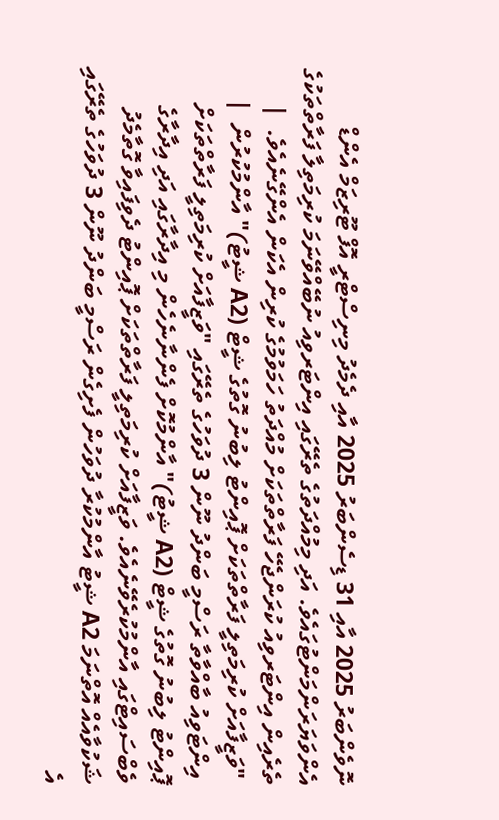ނޮވެންބަރު 2025 އާއި 31 ޑިސެންބަރު 2025 އާއި ދެމެދު މިނިސްޓްރީ އޮފް ޓޫރިޒަމް އެންޑް އެންވަޔަރަންމަންޓުގައެވެ. އަދި މިމުއްދަތުގެ ތެރޭގައި އިންޓަރވިއު ނުބޭއްވޭނަމަ ކުރިމަތިލާ ފަރާތްތަކުގެ ތެރެއިން އިންޓަރވިއު ކުރަންޖެހޭ ފަރާތްތަކަށް މުއްދަތު ހަމަވުމުގެ ކުރިން އެކަން އެންގޭނެއެވެ.  |
 "ވަޒީފާއަށް ކުރިމަތިލީ ފަރާތްތަކަށް ޕޮއިންޓު ލިބުނު ގޮތުގެ ޝީޓް (A2 ޝީޓު)" އާންމުކުރުން  |
 އިންޓަވިއު ބާއްވާތާ ރަސްމީ ބަންދު ނޫން 3 ދުވަހުގެ ތެރޭގައި "ވަޒީފާއަށް ކުރިމަތިލީ ފަރާތްތަކަށް ޕޮއިންޓު ލިބުނު ގޮތުގެ ޝީޓް (A2 ޝީޓު)" އާންމުކޮށް ފެންނާނެހެން މި އިދާރާގައި އަދި އިދާރާގެ ވެބްސައިޓްގައި އާންމުކުރެވޭނެއެވެ. ވަޒީފާއަށް ކުރިމަތިލީ ފަރާތްތަކަށް ޕޮއިންޓު ދެވިފައިވާ ގޮތާމެދު ޝަކުވާއެއް އޮތްނަމަ A2 ޝީޓު އާންމުކުރާ ދުވަހުން ފެށިގެން ރަސްމީ ބަންދު ނޫން 3 ދުވަހުގެ ތެރޭގައި އެ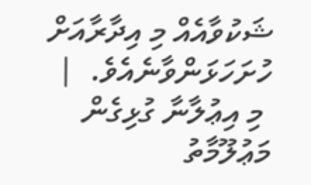ޝަކުވާއެއް މި އިދާރާއަށް ހުށަހަޅަންވާނެއެވެ.  |
 މި އިޢުލާނާ ގުޅިގެން މަޢުލޫމާތު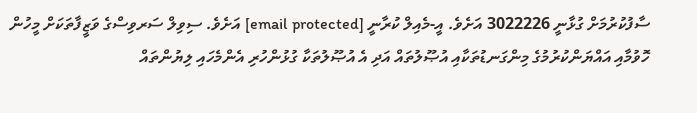ސާފުކުރުމަށް ގުޅާނީ 3022226 އަށެވެ. އީ-މެއިލް ކުރާނީ [email protected] އަށެވެ. ސިވިލް ސަރވިސްގެ ވަޒީފާތަކަށް މީހުން ހޮވުމާއި އައްޔަންކުރުމުގެ މިންގަނޑުތަކާއި އުޞޫލުތައް އަދި އެ އުޞޫލުތަކާ ގުޅުންހުރި އެންމެހައި ލިޔުންތައް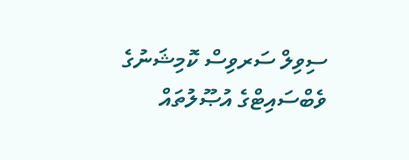ސިވިލް ސަރވިސް ކޮމިޝަނުގެ ވެބްސައިޓްގެ އުޞޫލުތައް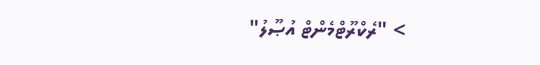> "ރެކްރޫޓްމެންޓް އުޞޫލު"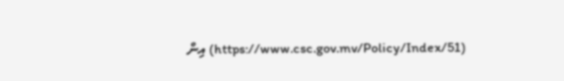(https://www.csc.gov.mv/Policy/Index/51) އިން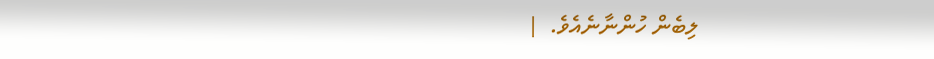ލިބެން ހުންނާނެއެވެ.  |